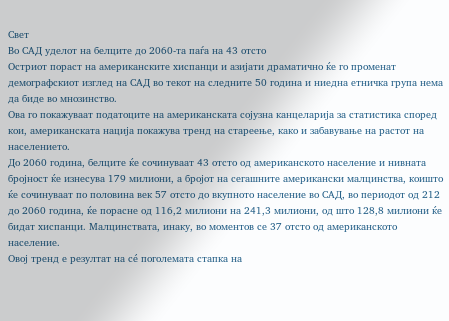Свет
Во САД уделот на белците до 2060-та паѓа на 43 отсто
Остриот пораст на американските хиспанци и азијати драматично ќе го променат демографскиот изглед на САД во текот на следните 50 година и ниедна етничка група нема да биде во мнозинство.
Ова го покажуваат податоците на американската сојузна канцеларија за статистика според кои, американската нација покажува тренд на стареење, како и забавување на растот на населението.
До 2060 година, белците ќе сочинуваат 43 отсто од американското население и нивната бројност ќе изнесува 179 милиони, а бројот на сегашните американски малцинства, коишто ќе сочинуваат по половина век 57 отсто до вкупното население во САД, во периодот од 212 до 2060 година, ќе порасне од 116,2 милиони на 241,3 милиони, од што 128,8 милиони ќе бидат хиспанци. Малцинствата, инаку, во моментов се 37 отсто од американското население.
Овој тренд е резултат на сé поголемата стапка на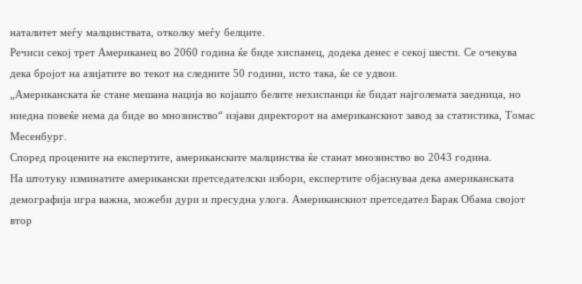наталитет меѓу малцинствата, отколку меѓу белците.
Речиси секој трет Американец во 2060 година ќе биде хиспанец, додека денес е секој шести. Се очекува дека бројот на азијатите во текот на следните 50 години, исто така, ќе се удвои.
„Американската ќе стане мешана нација во којашто белите нехиспанци ќе бидат најголемата заедница, но ниедна повеќе нема да биде во мнозинство“ изјави директорот на американскиот завод за статистика, Томас Месенбург.
Според процените на експертите, американските малцинства ќе станат мнозинство во 2043 година.
На штотуку изминатите американски претседателски избори, експертите објаснуваа дека американската демографија игра важна, можеби дури и пресудна улога. Американскиот претседател Барак Обама својот втор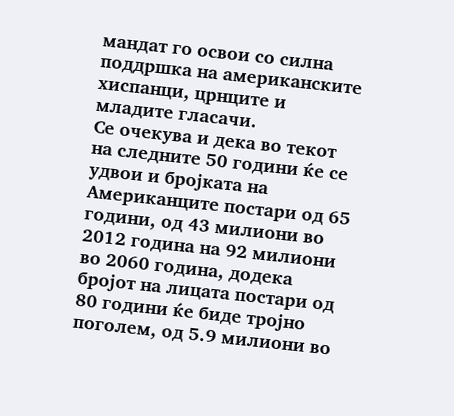мандат го освои со силна поддршка на американските хиспанци, црнците и младите гласачи.
Се очекува и дека во текот на следните 50 години ќе се удвои и бројката на Американците постари од 65 години, од 43 милиони во 2012 година на 92 милиони во 2060 година, додека бројот на лицата постари од 80 години ќе биде тројно поголем, од 5.9 милиони во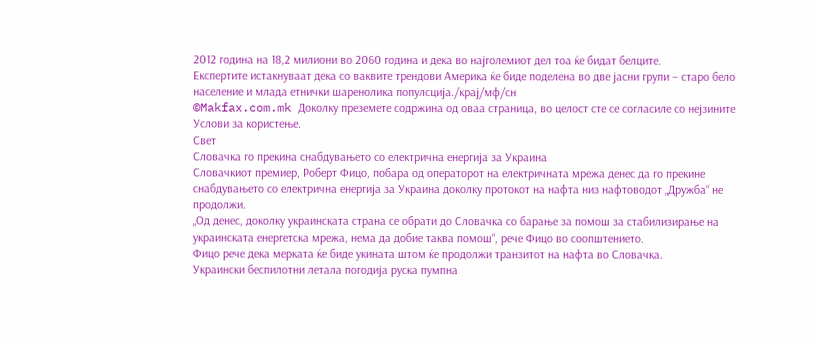2012 година на 18,2 милиони во 2060 година и дека во најголемиот дел тоа ќе бидат белците.
Експертите истакнуваат дека со ваквите трендови Америка ќе биде поделена во две јасни групи – старо бело население и млада етнички шаренолика популсција./крај/мф/сн
©Makfax.com.mk Доколку преземете содржина од оваа страница, во целост сте се согласиле со нејзините Услови за користење.
Свет
Словачка го прекина снабдувањето со електрична енергија за Украина
Словачкиот премиер, Роберт Фицо, побара од операторот на електричната мрежа денес да го прекине снабдувањето со електрична енергија за Украина доколку протокот на нафта низ нафтоводот „Дружба“ не продолжи.
„Од денес, доколку украинската страна се обрати до Словачка со барање за помош за стабилизирање на украинската енергетска мрежа, нема да добие таква помош“, рече Фицо во соопштението.
Фицо рече дека мерката ќе биде укината штом ќе продолжи транзитот на нафта во Словачка.
Украински беспилотни летала погодија руска пумпна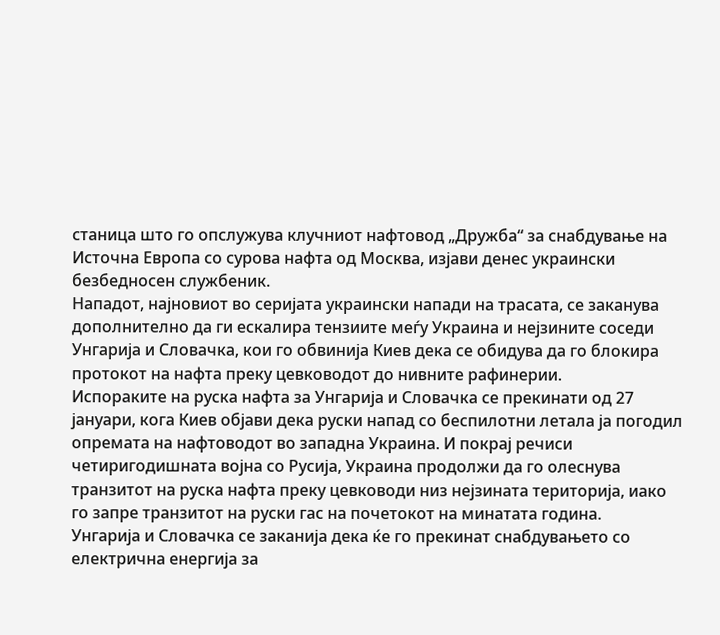станица што го опслужува клучниот нафтовод „Дружба“ за снабдување на Источна Европа со сурова нафта од Москва, изјави денес украински безбедносен службеник.
Нападот, најновиот во серијата украински напади на трасата, се заканува дополнително да ги ескалира тензиите меѓу Украина и нејзините соседи Унгарија и Словачка, кои го обвинија Киев дека се обидува да го блокира протокот на нафта преку цевководот до нивните рафинерии.
Испораките на руска нафта за Унгарија и Словачка се прекинати од 27 јануари, кога Киев објави дека руски напад со беспилотни летала ја погодил опремата на нафтоводот во западна Украина. И покрај речиси четиригодишната војна со Русија, Украина продолжи да го олеснува транзитот на руска нафта преку цевководи низ нејзината територија, иако го запре транзитот на руски гас на почетокот на минатата година.
Унгарија и Словачка се заканија дека ќе го прекинат снабдувањето со електрична енергија за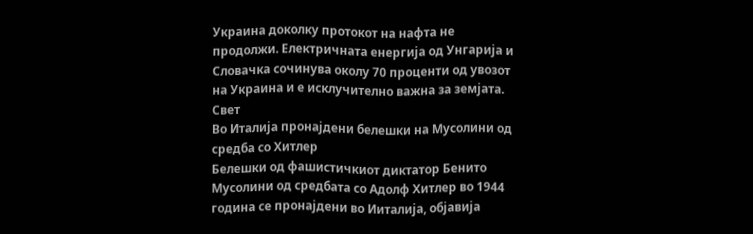Украина доколку протокот на нафта не продолжи. Електричната енергија од Унгарија и Словачка сочинува околу 70 проценти од увозот на Украина и е исклучително важна за земјата.
Свет
Во Италија пронајдени белешки на Мусолини од средба со Хитлер
Белешки од фашистичкиот диктатор Бенито Мусолини од средбата со Адолф Хитлер во 1944 година се пронајдени во Ииталија, објавија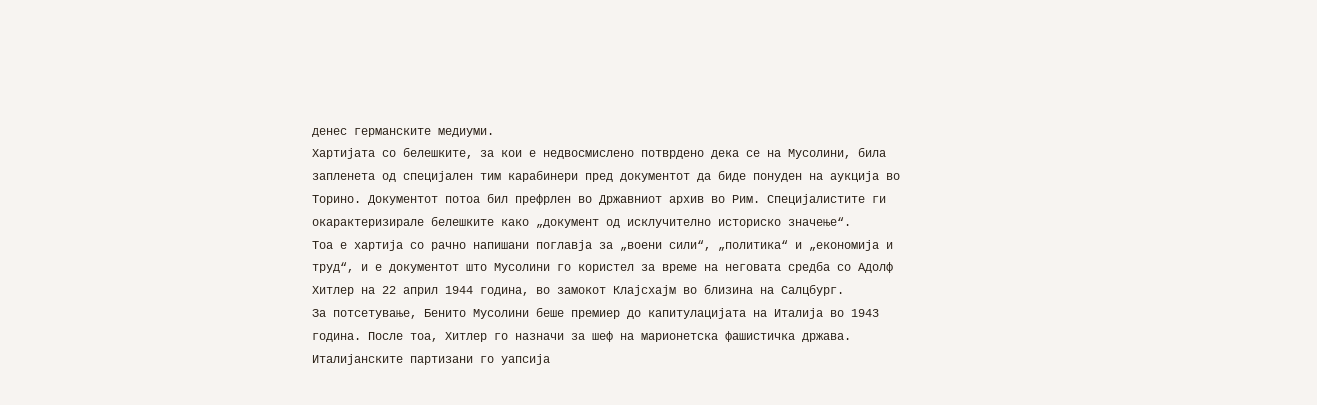денес германските медиуми.
Хартијата со белешките, за кои е недвосмислено потврдено дека се на Мусолини, била запленета од специјален тим карабинери пред документот да биде понуден на аукција во Торино. Документот потоа бил префрлен во Државниот архив во Рим. Специјалистите ги окарактеризирале белешките како „документ од исклучително историско значење“.
Тоа е хартија со рачно напишани поглавја за „воени сили“, „политика“ и „економија и труд“, и е документот што Мусолини го користел за време на неговата средба со Адолф Хитлер на 22 април 1944 година, во замокот Клајсхајм во близина на Салцбург.
За потсетување, Бенито Мусолини беше премиер до капитулацијата на Италија во 1943 година. После тоа, Хитлер го назначи за шеф на марионетска фашистичка држава. Италијанските партизани го уапсија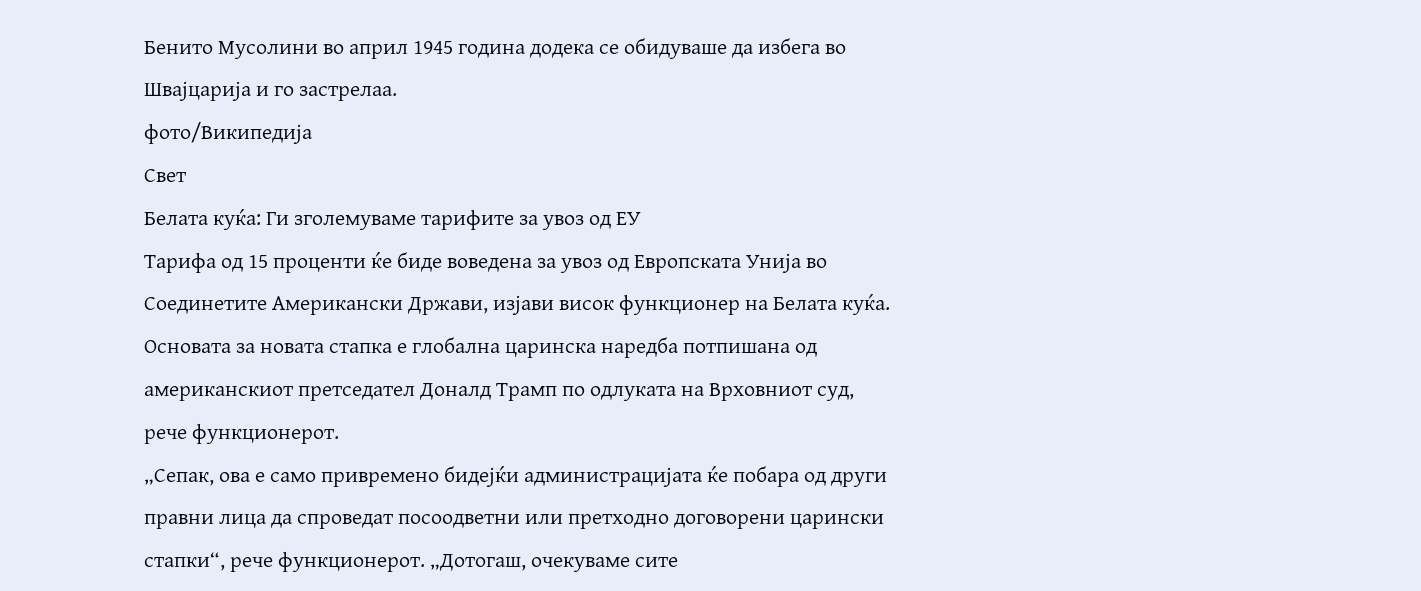Бенито Мусолини во април 1945 година додека се обидуваше да избега во Швајцарија и го застрелаа.
фото/Википедија
Свет
Белата куќа: Ги зголемуваме тарифите за увоз од ЕУ
Тарифа од 15 проценти ќе биде воведена за увоз од Европската Унија во Соединетите Американски Држави, изјави висок функционер на Белата куќа.
Основата за новата стапка е глобална царинска наредба потпишана од американскиот претседател Доналд Трамп по одлуката на Врховниот суд, рече функционерот.
„Сепак, ова е само привремено бидејќи администрацијата ќе побара од други правни лица да спроведат посоодветни или претходно договорени царински стапки“, рече функционерот. „Дотогаш, очекуваме сите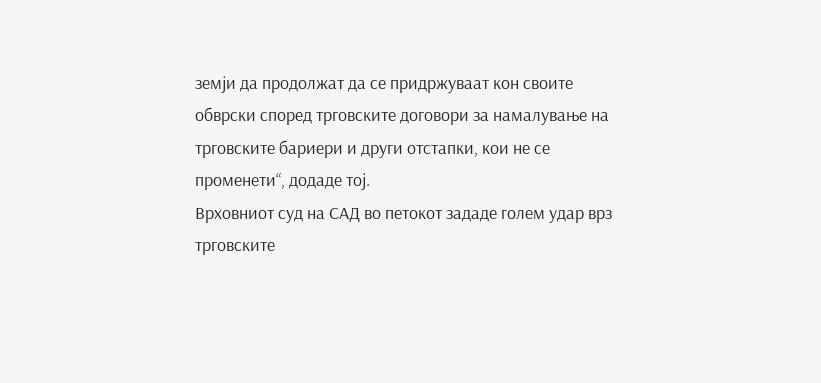земји да продолжат да се придржуваат кон своите обврски според трговските договори за намалување на трговските бариери и други отстапки, кои не се променети“, додаде тој.
Врховниот суд на САД во петокот зададе голем удар врз трговските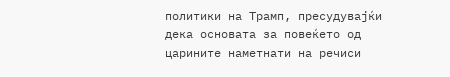политики на Трамп, пресудувајќи дека основата за повеќето од царините наметнати на речиси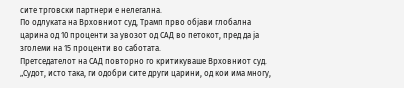сите трговски партнери е нелегална.
По одлуката на Врховниот суд, Трамп прво објави глобална царина од 10 проценти за увозот од САД во петокот, пред да ја зголеми на 15 проценти во саботата.
Претседателот на САД повторно го критикуваше Врховниот суд. „Судот, исто така, ги одобри сите други царини, од кои има многу,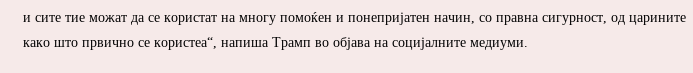и сите тие можат да се користат на многу помоќен и понепријатен начин, со правна сигурност, од царините како што првично се користеа“, напиша Трамп во објава на социјалните медиуми.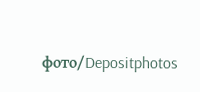фото/Depositphotos